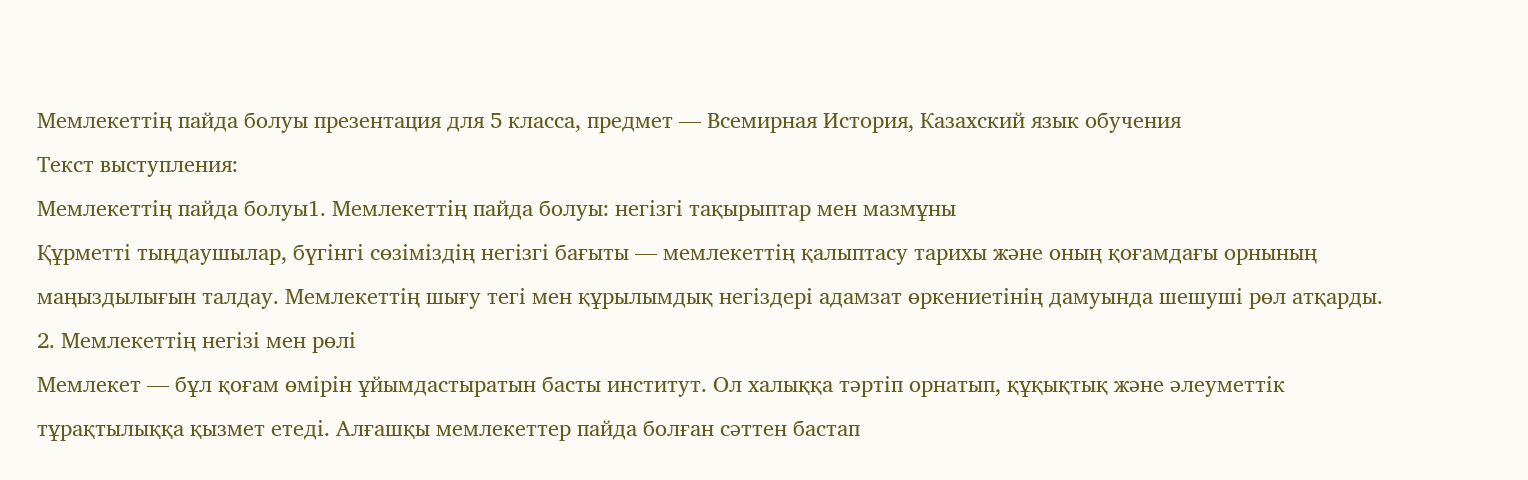Мемлекеттің пайда болуы презентация для 5 класса, предмет — Всемирная История, Казахский язык обучения
Текст выступления:
Мемлекеттің пайда болуы1. Мемлекеттің пайда болуы: негізгі тақырыптар мен мазмұны
Құрметті тыңдаушылар, бүгінгі сөзіміздің негізгі бағыты — мемлекеттің қалыптасу тарихы және оның қоғамдағы орнының маңыздылығын талдау. Мемлекеттің шығу тегі мен құрылымдық негіздері адамзат өркениетінің дамуында шешуші рөл атқарды.
2. Мемлекеттің негізі мен рөлі
Мемлекет — бұл қоғам өмірін ұйымдастыратын басты институт. Ол халыққа тәртіп орнатып, құқықтық және әлеуметтік тұрақтылыққа қызмет етеді. Алғашқы мемлекеттер пайда болған сәттен бастап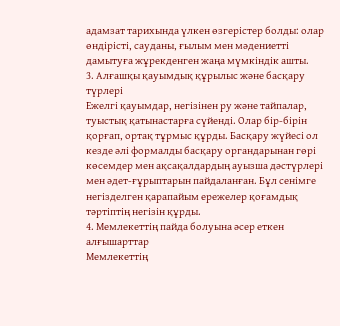адамзат тарихында үлкен өзгерістер болды: олар өндірісті, сауданы, ғылым мен мәдениетті дамытуға жұрекденген жаңа мүмкіндік ашты.
3. Алғашқы қауымдық құрылыс және басқару түрлері
Ежелгі қауымдар, негізінен ру және тайпалар, туыстық қатынастарға сүйенді. Олар бір-бірін қорғап, ортақ тұрмыс құрды. Басқару жүйесі ол кезде әлі формалды басқару органдарынан гөрі көсемдер мен ақсақалдардың ауызша дәстүрлері мен әдет-ғұрыптарын пайдаланған. Бұл сенімге негізделген қарапайым ережелер қоғамдық тәртіптің негізін құрды.
4. Мемлекеттің пайда болуына әсер еткен алғышарттар
Мемлекеттің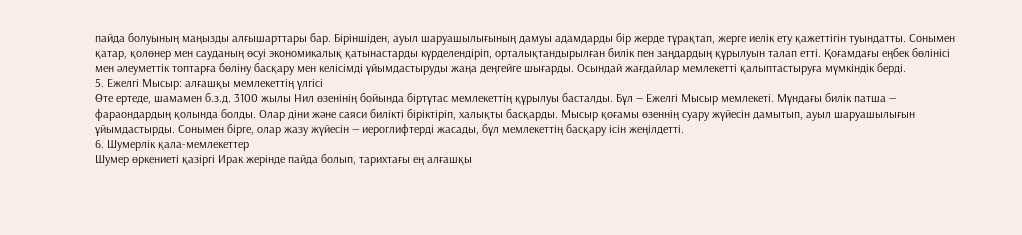пайда болуының маңызды алғышарттары бар. Біріншіден, ауыл шаруашылығының дамуы адамдарды бір жерде тұрақтап, жерге иелік ету қажеттігін туындатты. Сонымен қатар, қолөнер мен сауданың өсуі экономикалық қатынастарды күрделендіріп, орталықтандырылған билік пен заңдардың құрылуын талап етті. Қоғамдағы еңбек бөлінісі мен әлеуметтік топтарға бөліну басқару мен келісімді ұйымдастыруды жаңа деңгейге шығарды. Осындай жағдайлар мемлекетті қалыптастыруға мүмкіндік берді.
5. Ежелгі Мысыр: алғашқы мемлекеттің үлгісі
Өте ертеде, шамамен б.з.д. 3100 жылы Нил өзенінің бойында біртұтас мемлекеттің құрылуы басталды. Бұл — Ежелгі Мысыр мемлекеті. Мұндағы билік патша — фараондардың қолында болды. Олар діни және саяси билікті біріктіріп, халықты басқарды. Мысыр қоғамы өзеннің суару жүйесін дамытып, ауыл шаруашылығын ұйымдастырды. Сонымен бірге, олар жазу жүйесін — иероглифтерді жасады, бұл мемлекеттің басқару ісін жеңілдетті.
6. Шумерлік қала-мемлекеттер
Шумер өркениеті қазіргі Ирак жерінде пайда болып, тарихтағы ең алғашқы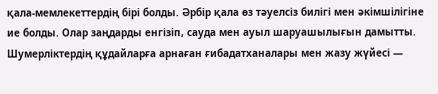қала-мемлекеттердің бірі болды. Әрбір қала өз тәуелсіз билігі мен әкімшілігіне ие болды. Олар заңдарды енгізіп, сауда мен ауыл шаруашылығын дамытты. Шумерліктердің құдайларға арнаған ғибадатханалары мен жазу жүйесі —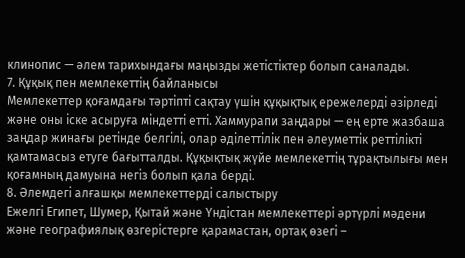клинопис — әлем тарихындағы маңызды жетістіктер болып саналады.
7. Құқық пен мемлекеттің байланысы
Мемлекеттер қоғамдағы тәртіпті сақтау үшін құқықтық ережелерді әзірледі және оны іске асыруға міндетті етті. Хаммурапи заңдары — ең ерте жазбаша заңдар жинағы ретінде белгілі, олар әділеттілік пен әлеуметтік реттілікті қамтамасыз етуге бағытталды. Құқықтық жүйе мемлекеттің тұрақтылығы мен қоғамның дамуына негіз болып қала берді.
8. Әлемдегі алғашқы мемлекеттерді салыстыру
Ежелгі Египет, Шумер, Қытай және Үндістан мемлекеттері әртүрлі мәдени және географиялық өзгерістерге қарамастан, ортақ өзегі –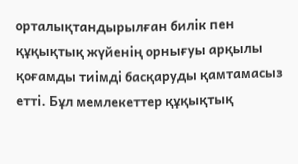орталықтандырылған билік пен құқықтық жүйенің орнығуы арқылы қоғамды тиімді басқаруды қамтамасыз етті. Бұл мемлекеттер құқықтық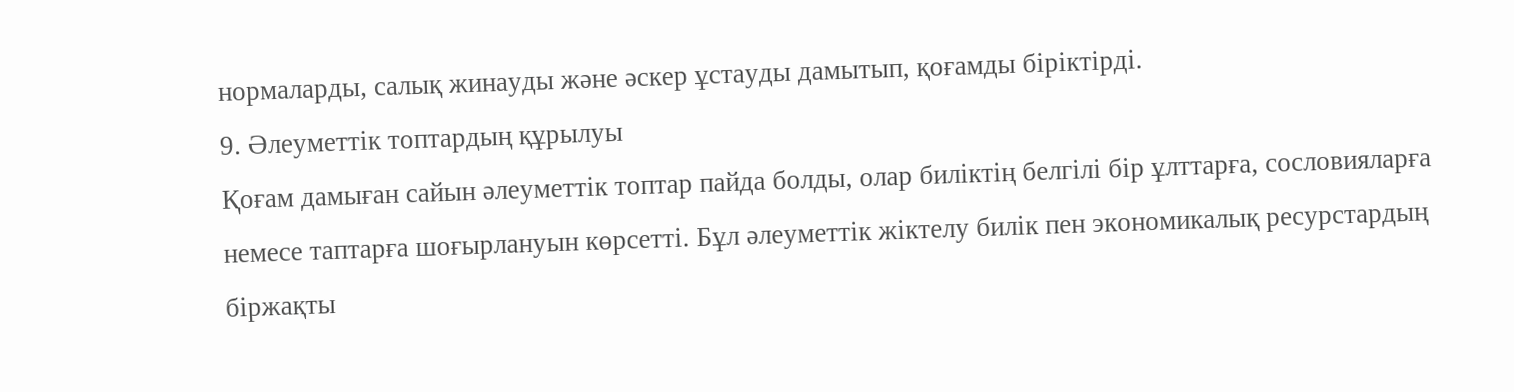нормаларды, салық жинауды және әскер ұстауды дамытып, қоғамды біріктірді.
9. Әлеуметтік топтардың құрылуы
Қоғам дамыған сайын әлеуметтік топтар пайда болды, олар биліктің белгілі бір ұлттарға, сословияларға немесе таптарға шоғырлануын көрсетті. Бұл әлеуметтік жіктелу билік пен экономикалық ресурстардың біржақты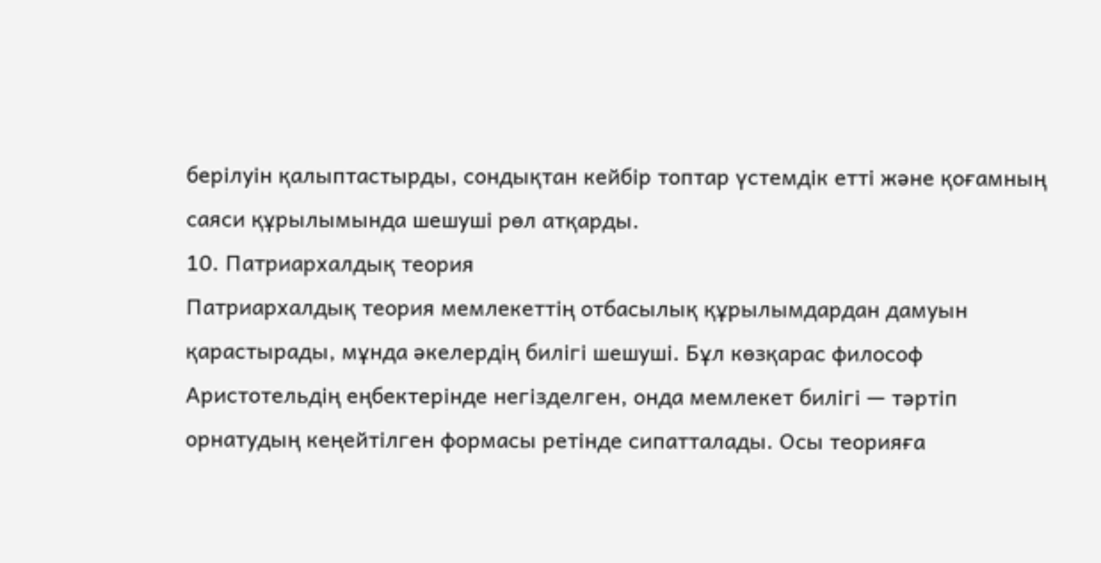берілуін қалыптастырды, сондықтан кейбір топтар үстемдік етті және қоғамның саяси құрылымында шешуші рөл атқарды.
10. Патриархалдық теория
Патриархалдық теория мемлекеттің отбасылық құрылымдардан дамуын қарастырады, мұнда әкелердің билігі шешуші. Бұл көзқарас философ Аристотельдің еңбектерінде негізделген, онда мемлекет билігі — тәртіп орнатудың кеңейтілген формасы ретінде сипатталады. Осы теорияға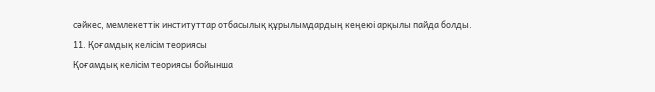сәйкес, мемлекеттік институттар отбасылық құрылымдардың кеңеюі арқылы пайда болды.
11. Қоғамдық келісім теориясы
Қоғамдық келісім теориясы бойынша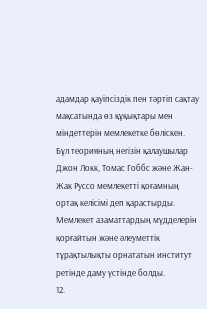адамдар қауіпсіздік пен тәртіп сақтау мақсатында өз құқықтары мен міндеттерін мемлекетке бөліскен. Бұл теорияның негізін қалаушылар Джон Локк, Томас Гоббс және Жан-Жак Руссо мемлекетті қоғамның ортақ келісімі деп қарастырды. Мемлекет азаматтардың мүдделерін қорғайтын және әлеуметтік тұрақтылықты орнататын институт ретінде даму үстінде болды.
12.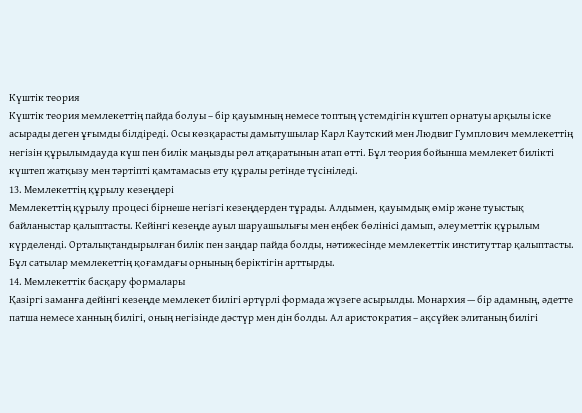Күштік теория
Күштік теория мемлекеттің пайда болуы – бір қауымның немесе топтың үстемдігін күштеп орнатуы арқылы іске асырады деген ұғымды білдіреді. Осы көзқарасты дамытушылар Карл Каутский мен Людвиг Гумплович мемлекеттің негізін құрылымдауда күш пен билік маңызды рөл атқаратынын атап өтті. Бұл теория бойынша мемлекет билікті күштеп жатқызу мен тәртіпті қамтамасыз ету құралы ретінде түсініледі.
13. Мемлекеттің құрылу кезеңдері
Мемлекеттің құрылу процесі бірнеше негізгі кезеңдерден тұрады. Алдымен, қауымдық өмір және туыстық байланыстар қалыптасты. Кейінгі кезеңде ауыл шаруашылығы мен еңбек бөлінісі дамып, әлеуметтік құрылым күрделенді. Орталықтандырылған билік пен заңдар пайда болды, нәтижесінде мемлекеттік институттар қалыптасты. Бұл сатылар мемлекеттің қоғамдағы орнының беріктігін арттырды.
14. Мемлекеттік басқару формалары
Қазіргі заманға дейінгі кезеңде мемлекет билігі әртүрлі формада жүзеге асырылды. Монархия — бір адамның, әдетте патша немесе ханның билігі, оның негізінде дәстүр мен дін болды. Ал аристократия – ақсүйек элитаның билігі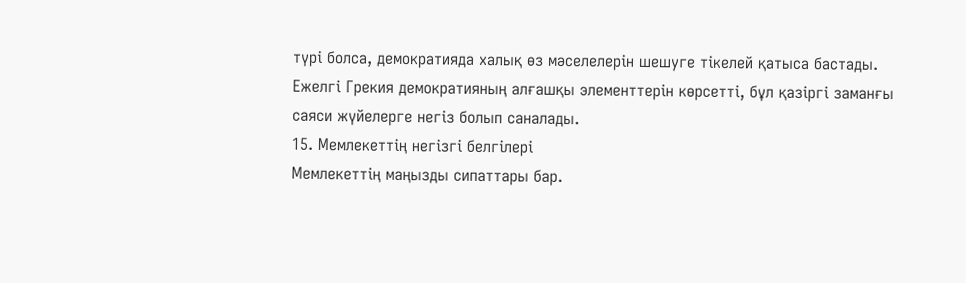түрі болса, демократияда халық өз мәселелерін шешуге тікелей қатыса бастады. Ежелгі Грекия демократияның алғашқы элементтерін көрсетті, бұл қазіргі заманғы саяси жүйелерге негіз болып саналады.
15. Мемлекеттің негізгі белгілері
Мемлекеттің маңызды сипаттары бар.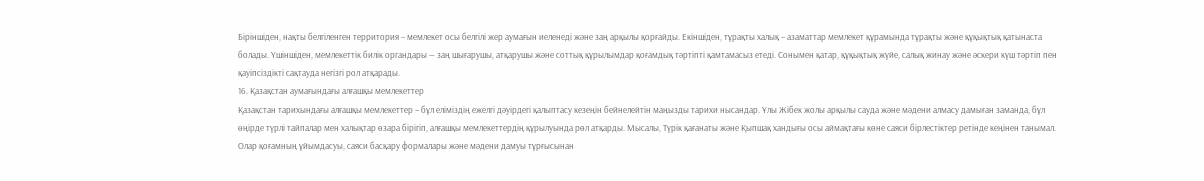Біріншіден, нақты белгіленген территория – мемлекет осы белгілі жер аумағын иеленеді және заң арқылы қорғайды. Екіншіден, тұрақты халық – азаматтар мемлекет құрамында тұрақты және құқықтық қатынаста болады. Үшіншіден, мемлекеттік билік органдары — заң шығарушы, атқарушы және соттық құрылымдар қоғамдық тәртіпті қамтамасыз етеді. Сонымен қатар, құқықтық жүйе, салық жинау және әскери күш тәртіп пен қауіпсіздікті сақтауда негізгі рол атқарады.
16. Қазақстан аумағындағы алғашқы мемлекеттер
Қазақстан тарихындағы алғашқы мемлекеттер – бұл еліміздің ежелгі дәуірдегі қалыптасу кезеңін бейнелейтін маңызды тарихи нысандар. Ұлы Жібек жолы арқылы сауда және мәдени алмасу дамыған заманда, бұл өңірде түрлі тайпалар мен халықтар өзара бірігіп, алғашқы мемлекеттердің құрылуында рөл атқарды. Мысалы, Түрік қағанаты және Қыпшақ хандығы осы аймақтағы көне саяси бірлестіктер ретінде кеңінен танымал. Олар қоғамның ұйымдасуы, саяси басқару формалары және мәдени дамуы тұрғысынан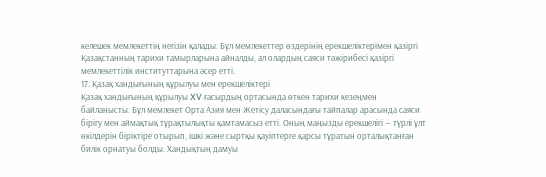келешек мемлекеттің негізін қалады. Бұл мемлекеттер өздерінің ерекшеліктерімен қазіргі Қазақстанның тарихи тамырларына айналды, ал олардың саяси тәжірибесі қазіргі мемлекеттілік институттарына әсер етті.
17. Қазақ хандығының құрылуы мен ерекшеліктері
Қазақ хандығының құрылуы XV ғасырдың ортасында өткен тарихи кезеңмен байланысты. Бұл мемлекет Орта Азия мен Жетісу даласындағы тайпалар арасында саяси бірігу мен аймақтық тұрақтылықты қамтамасыз етті. Оның маңызды ерекшелігі — түрлі ұлт өкілдерін біріктіре отырып, ішкі және сыртқы қауіптерге қарсы тұратын орталықтанған билік орнатуы болды. Хандықтың дамуы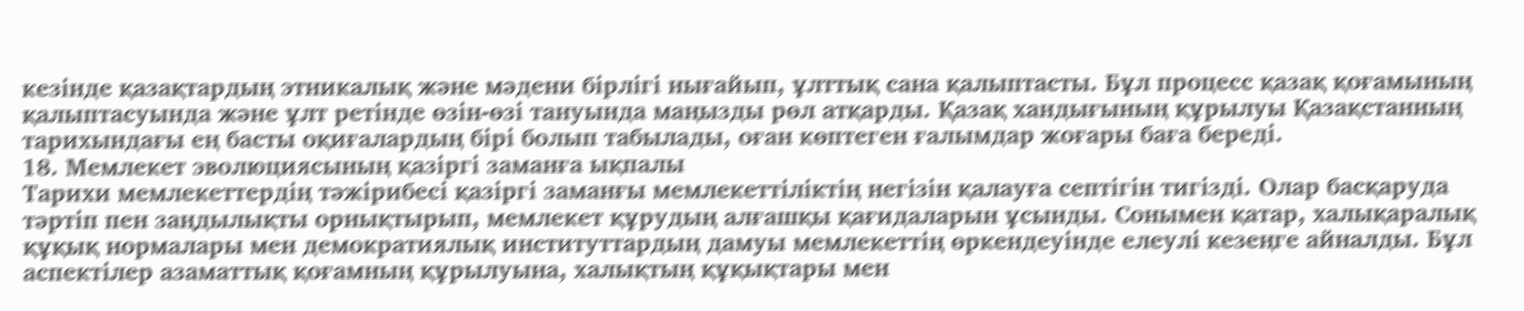кезінде қазақтардың этникалық және мәдени бірлігі нығайып, ұлттық сана қалыптасты. Бұл процесс қазақ қоғамының қалыптасуында және ұлт ретінде өзін-өзі тануында маңызды рөл атқарды. Қазақ хандығының құрылуы Қазақстанның тарихындағы ең басты оқиғалардың бірі болып табылады, оған көптеген ғалымдар жоғары баға береді.
18. Мемлекет эволюциясының қазіргі заманға ықпалы
Тарихи мемлекеттердің тәжірибесі қазіргі заманғы мемлекеттіліктің негізін қалауға септігін тигізді. Олар басқаруда тәртіп пен заңдылықты орнықтырып, мемлекет құрудың алғашқы қағидаларын ұсынды. Сонымен қатар, халықаралық құқық нормалары мен демократиялық институттардың дамуы мемлекеттің өркендеуінде елеулі кезеңге айналды. Бұл аспектілер азаматтық қоғамның құрылуына, халықтың құқықтары мен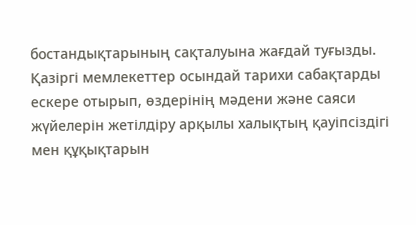бостандықтарының сақталуына жағдай туғызды. Қазіргі мемлекеттер осындай тарихи сабақтарды ескере отырып, өздерінің мәдени және саяси жүйелерін жетілдіру арқылы халықтың қауіпсіздігі мен құқықтарын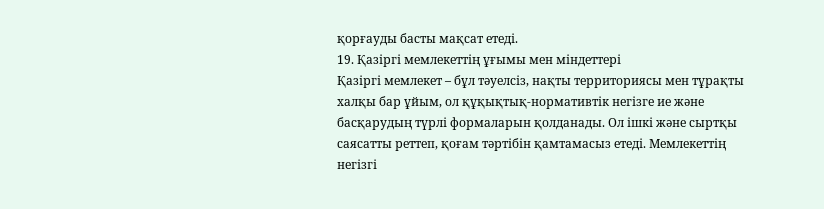қорғауды басты мақсат етеді.
19. Қазіргі мемлекеттің ұғымы мен міндеттері
Қазіргі мемлекет – бұл тәуелсіз, нақты территориясы мен тұрақты халқы бар ұйым, ол құқықтық-нормативтік негізге ие және басқарудың түрлі формаларын қолданады. Ол ішкі және сыртқы саясатты реттеп, қоғам тәртібін қамтамасыз етеді. Мемлекеттің негізгі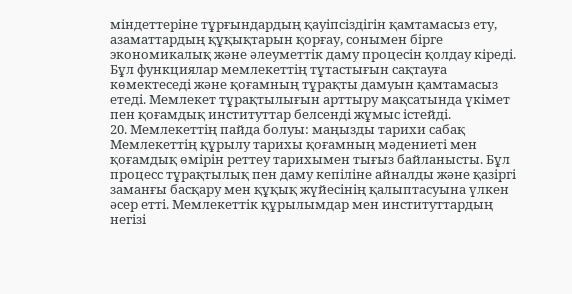міндеттеріне тұрғындардың қауіпсіздігін қамтамасыз ету, азаматтардың құқықтарын қорғау, сонымен бірге экономикалық және әлеуметтік даму процесін қолдау кіреді. Бұл функциялар мемлекеттің тұтастығын сақтауға көмектеседі және қоғамның тұрақты дамуын қамтамасыз етеді. Мемлекет тұрақтылығын арттыру мақсатында үкімет пен қоғамдық институттар белсенді жұмыс істейді.
20. Мемлекеттің пайда болуы: маңызды тарихи сабақ
Мемлекеттің құрылу тарихы қоғамның мәдениеті мен қоғамдық өмірін реттеу тарихымен тығыз байланысты. Бұл процесс тұрақтылық пен даму кепіліне айналды және қазіргі заманғы басқару мен құқық жүйесінің қалыптасуына үлкен әсер етті. Мемлекеттік құрылымдар мен институттардың негізі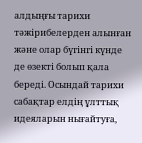алдыңғы тарихи тәжірибелерден алынған және олар бүгінгі күнде де өзекті болып қала береді. Осындай тарихи сабақтар елдің ұлттық идеяларын нығайтуға,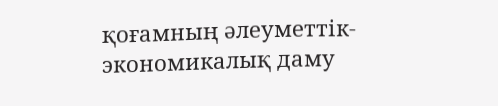қоғамның әлеуметтік-экономикалық даму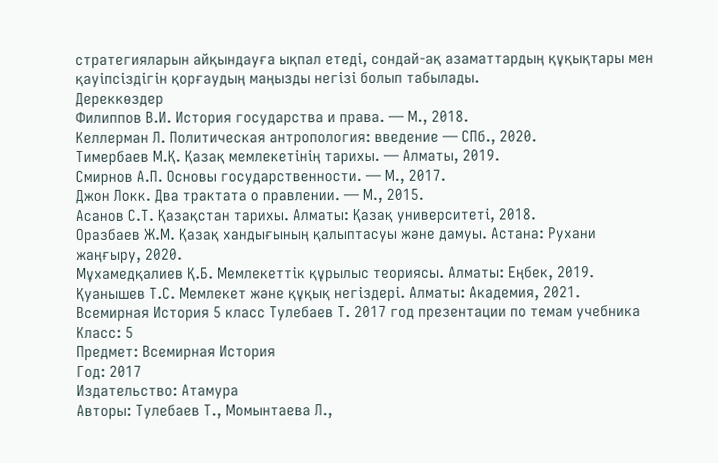стратегияларын айқындауға ықпал етеді, сондай-ақ азаматтардың құқықтары мен қауіпсіздігін қорғаудың маңызды негізі болып табылады.
Дереккөздер
Филиппов В.И. История государства и права. — М., 2018.
Келлерман Л. Политическая антропология: введение — СПб., 2020.
Тимербаев М.Қ. Қазақ мемлекетінің тарихы. — Алматы, 2019.
Смирнов А.П. Основы государственности. — М., 2017.
Джон Локк. Два трактата о правлении. — М., 2015.
Асанов С.Т. Қазақстан тарихы. Алматы: Қазақ университеті, 2018.
Оразбаев Ж.М. Қазақ хандығының қалыптасуы және дамуы. Астана: Рухани жаңғыру, 2020.
Мұхамедқалиев Қ.Б. Мемлекеттік құрылыс теориясы. Алматы: Еңбек, 2019.
Қуанышев Т.С. Мемлекет және құқық негіздері. Алматы: Академия, 2021.
Всемирная История 5 класс Тулебаев Т. 2017 год презентации по темам учебника
Класс: 5
Предмет: Всемирная История
Год: 2017
Издательство: Атамура
Авторы: Тулебаев Т., Момынтаева Л.,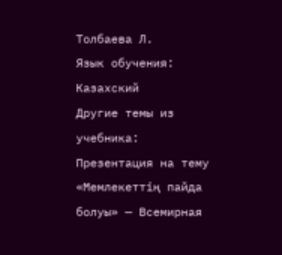Толбаева Л.
Язык обучения: Казахский
Другие темы из учебника:
Презентация на тему «Мемлекеттің пайда болуы» — Всемирная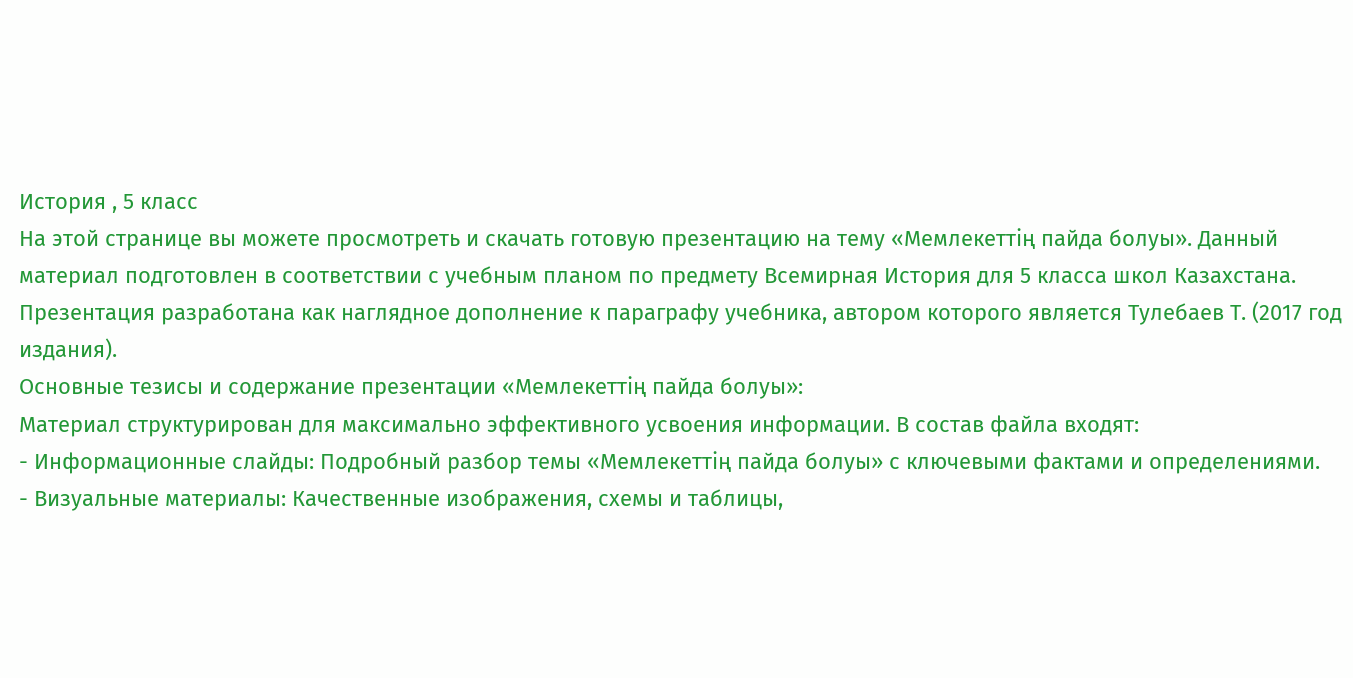История , 5 класс
На этой странице вы можете просмотреть и скачать готовую презентацию на тему «Мемлекеттің пайда болуы». Данный материал подготовлен в соответствии с учебным планом по предмету Всемирная История для 5 класса школ Казахстана. Презентация разработана как наглядное дополнение к параграфу учебника, автором которого является Тулебаев Т. (2017 год издания).
Основные тезисы и содержание презентации «Мемлекеттің пайда болуы»:
Материал структурирован для максимально эффективного усвоения информации. В состав файла входят:
- Информационные слайды: Подробный разбор темы «Мемлекеттің пайда болуы» с ключевыми фактами и определениями.
- Визуальные материалы: Качественные изображения, схемы и таблицы,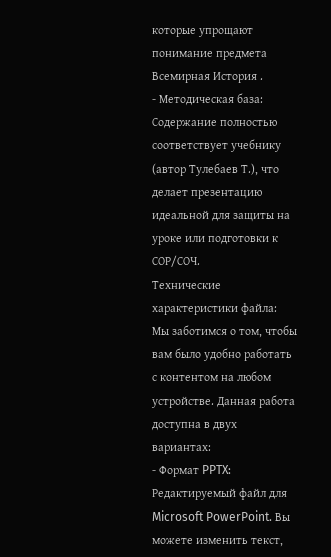которые упрощают понимание предмета Всемирная История .
- Методическая база: Содержание полностью соответствует учебнику (автор Тулебаев Т.), что делает презентацию идеальной для защиты на уроке или подготовки к СОР/СОЧ.
Технические характеристики файла:
Мы заботимся о том, чтобы вам было удобно работать с контентом на любом устройстве. Данная работа доступна в двух вариантах:
- Формат PPTX: Редактируемый файл для Microsoft PowerPoint. Вы можете изменить текст,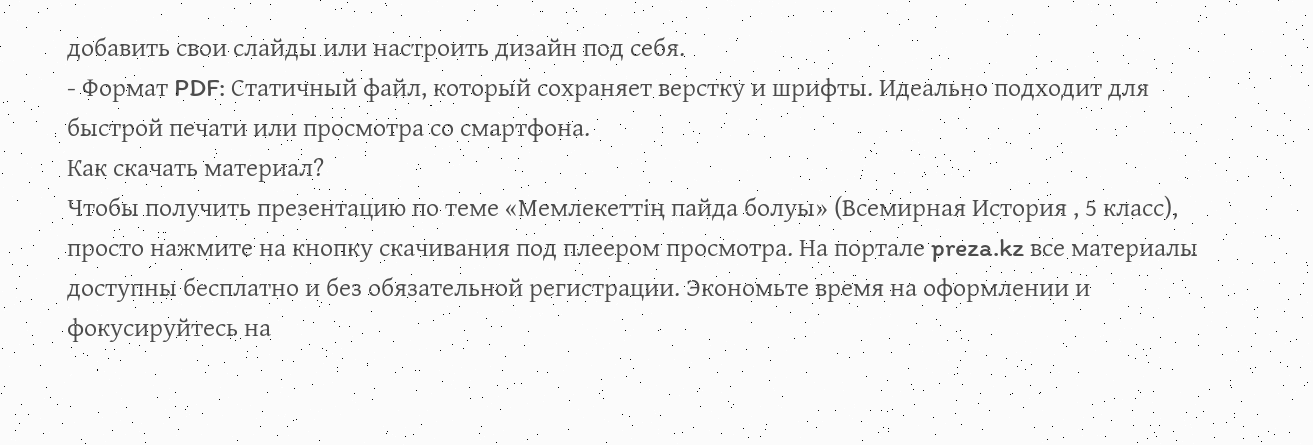добавить свои слайды или настроить дизайн под себя.
- Формат PDF: Статичный файл, который сохраняет верстку и шрифты. Идеально подходит для быстрой печати или просмотра со смартфона.
Как скачать материал?
Чтобы получить презентацию по теме «Мемлекеттің пайда болуы» (Всемирная История , 5 класс), просто нажмите на кнопку скачивания под плеером просмотра. На портале preza.kz все материалы доступны бесплатно и без обязательной регистрации. Экономьте время на оформлении и фокусируйтесь на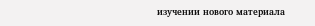изучении нового материала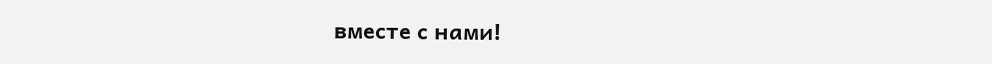вместе с нами!